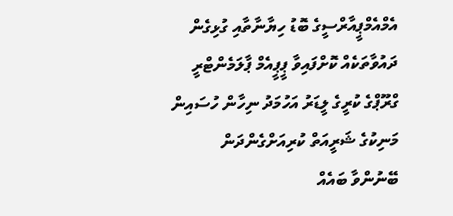އެމްއެމްޕީއާރްސީގެ ބޮޑު ހިޔާނާތާއި ގުޅިގެން ދައުވާތަކެއް ކޮށްފައިވާ ޕީޕީއެމް ޕާލަމެންޓްރީ ގްރޫޕްގެ ކުރީގެ ލީޑަރު އަހުމަދު ނިހާން ހުސައިން މަނިކުގެ ޝަރީއަތް ކުރިއަށްގެންދަން ބޭނުންވާ ބައެއް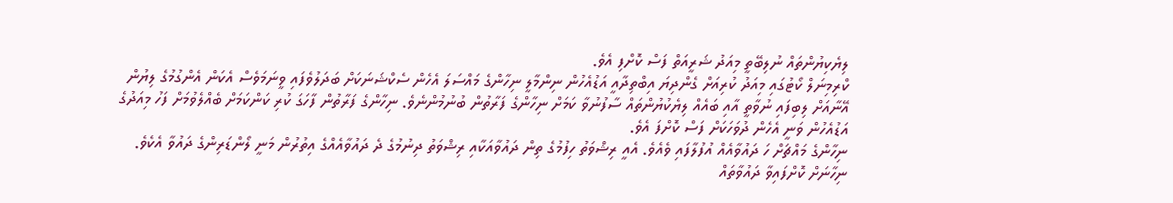ލިޔެކިޔުންތައް ނުލިބޭތީ މިއަދު ޝަރީއަތް ފަސް ކޮށްފި އެވެ.
ކްރިމިނަލް ކޯޓުގައި މިއަދު ކުރިއަށް ގެންދިޔަ އިބްތިދާއީ އަޑުއެހުން ނިންމާލީ ނިހާންގެ މައްސަލަ އެހެން ސެކްޝަނަކަށް ބަދަލުވެފައި ވީނަމަވެސް އެކަން އެންގުމުގެ ލިޔުން އޭނާއަށް ލިބިފައި ނުވާތީ އާއި ބައެއް ލިޔެކުޔުންތައް ސާފުނުވާ ކަމަށް ނިހާންގެ ފަރާތުން ބުނުމުންނެވެ. ނިހާންގެ ފަރާތުން ފާހަގަ ކުރި ކަންކަމަށް ބެއްލެވުމަށް ފަހު މިއަދުގެ އަޑުއެހުން ވަނީ އެހެން ދުވަހަކަށް ފަސް ކޮށްފަ އެވެ.
ނިހާންގެ މައްޗަށް ހަ ދައުވާއެއް އުފުލާފައި ވެއެވެ. އެއީ ރިޝްވަތު ހިފުމުގެ ތިން ދައުވާއަކާއި ރިޝްވަތު ދިނުމުގެ ދެ ދައުވާއެއްގެ އިތުރުން މަނީ ލޯންޑަރިންގެ ދައުވާ އެކެވެ.
ނިހާނަށް ކޮށްފައިވާ ދައުވާތައް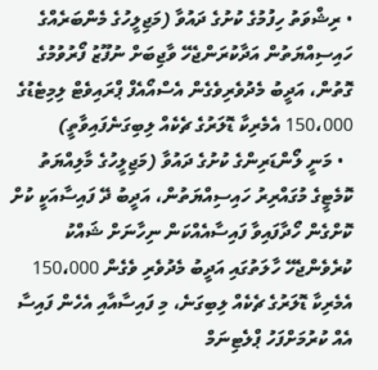• ރިޝްވަތު ހިފުމުގެ ކުށުގެ ދައުވާ (މަޖިލީހުގެ މެންބަރެއްގެ ހައިސިއްޔަތުން އަދާކުރަންޖެހޭ ވާޖިބަށް ނުފޫޒު ފޯރުވުމުގެ ގޮތުން، އަދީބު މެދުވެރިވެގެން އެސްއޯއެފް ޕްރައިވެޓް ލިމިޓެޑުގެ 150،000 އެމެރިކާ ޑޮލަރުގެ ޗެކެއް ލިބިގަނެފައިވާތީ)
  • މަނީ ލޯންޑަރިންގެ ކުށުގެ ދައުވާ (މަޖިލީހުގެ މާލިއްޔަތު ކޮމެޓީގެ މުގައްރިރު ހައިސިއްޔަތުން، އަދީބު ދޭ ފައިސާއަކީ ކުށް ކޮށްގެން ހޯދާފައިވާ ފައިސާއެއްކަން ނިހާނަށް ޝައްކު ކުރެވެންޖެހޭ ހާލަތުގައި އަދީބު މެދުވެރި ވެގެން 150،000 އެމެރިކާ ޑޮލަރުގެ ޗެކެއް ލިބިގަނެ، މި ފައިސާއާއި އެހެން ފައިސާ އެއް ކުރުމަށްފަހު ޕްލެޓިނަމް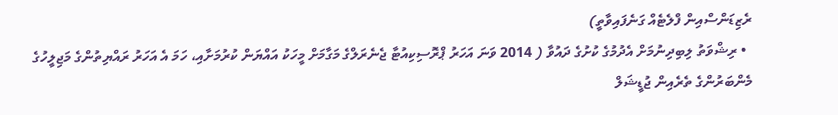ރެޒިޑަންސްއިން ފްލެޓެއް ގަނެފައިވާތީ)
  • ރިޝްވަތު ލިބިދިނުމަށް އެދުމުގެ ކުށުގެ ދައުވާ ( 2014 ވަނަ އަހަރު ޕްރޮސިކިއުޓާ ޖެނެރަލްގެ މަގާމަށް މީހަކު އައްޔަން ކުރުމަށާއި، ހަމަ އެ އަހަރު ރައްޔިތުންގެ މަޖިލީހުގެ މެންބަރުންގެ ތެރެއިން ޖުޑީޝަލް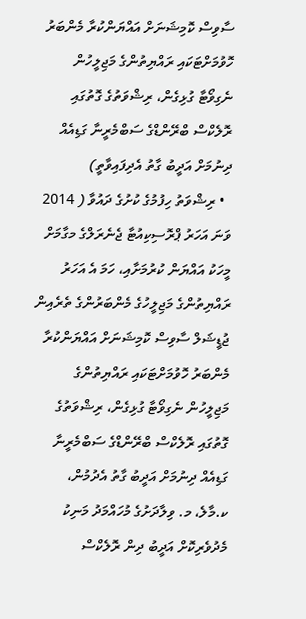ސާވިސް ކޮމިޝަނަށް އައްޔަންކުރާ މެންބަރު ހޮވުމަށްޓަކައި ރައްޔިތުންގެ މަޖިލީހުން ނެގިވޯޓާ ގުޅިގެން، ރިޝްވަތުގެ ގޮތުގައި ރޮލެކްސް ބްރޭންޑްގެ ސަބްމެރީނާ ގަޑިއެއް ދިނުމަށް އަދީބު ގާތު އެދިފައިވާތީ)
  • ރިޝްވަތު ހިފުމުގެ ކުށުގެ ދައުވާ ( 2014 ވަނަ އަހަރު ޕްރޮސިކިއުޓާ ޖެނެރަލްގެ މގާމަށް މީހަކު އައްޔަން ކުރުމަށާއި، ހަމަ އެ އަހަރު ރައްޔިތުންގެ މަޖިލީހުގެ މެންބަރުންގެ ތެރެއިން ޖުޑީޝަލް ސާވިސް ކޮމިޝަނަށް އައްޔަންކުރާ މެންބަރު ހޮވުމަށްޓަކައި ރައްޔިތުންގެ މަޖިލީހުން ނެގިވޯޓާ ގުޅިގެން، ރިޝްވަތުގެ ގޮތުގައި ރޮލެކްސް ބްރޭންޑްގެ ސަބްމެރީނާ ގަޑިއެއް ދިނުމަށް އަދީބު ގާތު އެދުމުން، ކ.މާލެ، މ. ވިލާދަށުގެ މުހައްމަދު މަނިކު މެދުވެރިކޮށް އަދީބު ދިން ރޮލެކްސް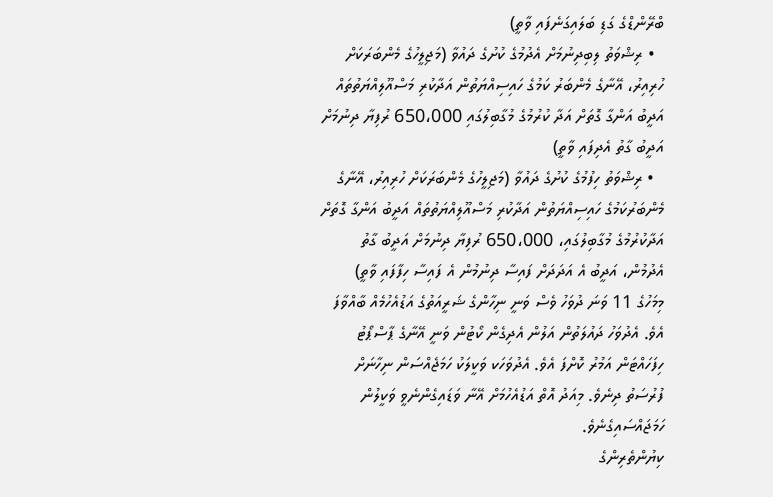ބްރޭންޑްގެ ގަޑި ބަލައިގަނެފައި ވާތީ)
  • ރިޝްވަތު ލިބިދިނުމަށް އެދުމުގެ ކުށުގެ ދައުވާ (މަޖިލީހުގެ މެންބަރަކަށް ހުރިއިރު، އޭނާގެ މެންބަރު ކަމުގެ ހައިސިއްޔަތުން އަދާކުރި މަސްއޫލިއްޔަތުތައް އަދީބު އަންގާ ގޮތަށް އަދާ ކުރުމުގެ މުގާބިލުގައި 650،000 ރުފިޔާ ދިނުމަށް އަދީބު ގާތު އެދިފައި ވާތީ)
  • ރިޝްވަތު ހިފުމުގެ ކުށުގެ ދައުވާ (މަޖިލީހުގެ މެންބަރަކަށް ހުރިއިރު، އޭނާގެ މެންބަރުކަމުގެ ހައިސިއްޔަތުން އަދާކުރި މަސްއޫލިއްޔަތުތައް އަދީބު އަންގާ ގޮތަށް އަދާކުރުމުގެ މުގާބިލުގައި، 650،000 ރުފިޔާ ދިނުމަށް އަދީބު ގާތު އެދުމުން، އަދީބު އެ އަދަދަށް ފައިސާ ދިނުމުން އެ ފައިސާ ހިފާފައި ވާތީ)
މިމަހުގެ 11 ވަނަ ދުވަހު ވެސް ވަނީ ނިހާންގެ ޝަރީއަތުގެ އަޑުއެހުމެއް ބާއްވާފަ އެވެ. އެދުވަހު ދައުލަތުން އަލުން އެދިގެން ކޯޓުން ވަނީ އޭނާގެ ޕާސްޕޯޓު ހިފަހައްޓަން އަމުރު ކޮށްފަ އެވެ. އެދުވަހަކ ވަކީލަކު ހަމަޖެއްސަން ނިހާނަށް ފުރުސަތު ދިނެވެ. މިއަދު އޮތް އަޑުއެހުމަށް އޭނާ ވަޑައިގެންނެވީ ވަކީލުން ހަމަޖައްސައިގެނެވެ.
ކިޔުންތެރިންގެ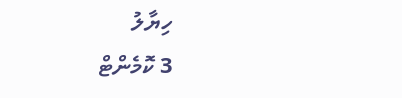ހިޔާލު
3 ކޮމެންޓް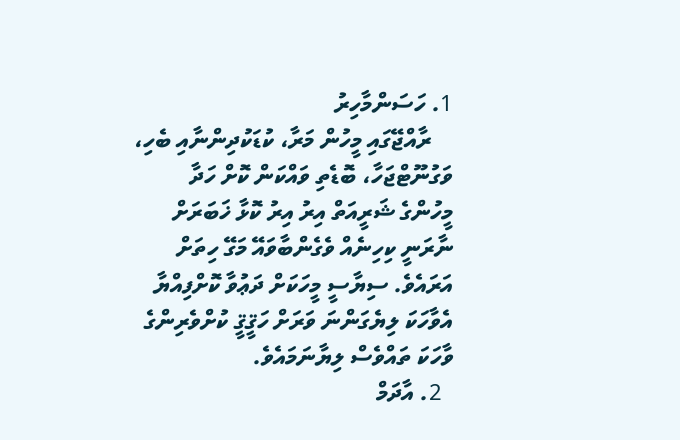1. ހަސަންމާހިރު
    ރާއްޖޭގައި މީހުން މަރާ، ކުޑަކުދިންނާއި ބެހި، ވަގުނޫޓްޖަހާ، ބޮޑެތި ވައްކަން ކޮށް ހަދާ މީހުންގެ ޝަރީއަތް އިރު އިރު ކޮޅާ ޚަބަރަށް ނާރަނީ ކިހިނެއް ވެގެންބާވައޭ މަގޭ ހިތަށް އަރައެވެ. ސިޔާސީ މީހަކަށް ދަޢުވާ ކޮށްފިއްޔާ އެވާހަކަ ލިޔެގަންނަ ވަރަށް ހަޤީޤީ ކުށްވެރިންގެ ވާހަކަ ތައްވެސް ލިޔާނަމައެވެ.
  2. އާދަމް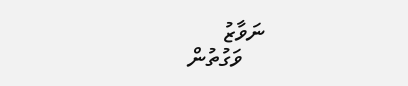ނަވާޒު
    ވަގުތުން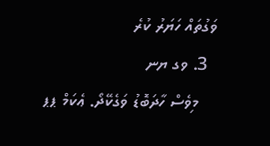ވަގުތައް ހަޔަރު ކުރެ
  3. ވގ ޔނ
    މިވެސް ހާދަބޮޑު ވަގެކޭދޯ. ޢެކަމް ޕޕ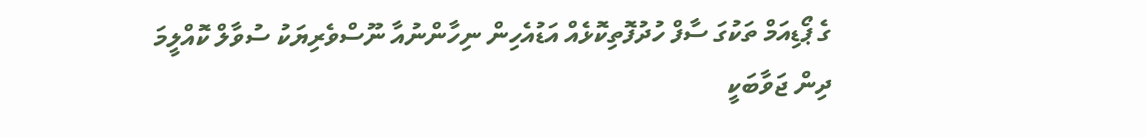ގެ ޕޯޑިއަމް ތަކުގަ ސާފް ހުދުފޮތިކޮޅެއް އަޑުއެހިން ނިހާންނުއާ ނޫސްވެރިޔަކު ސުވާލް ކޮއްލީމަ ދިން ޖަވާބަކީ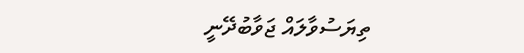ތިޔަސުވާލައް ޖަވާބުދޭނީ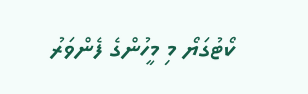ކޯޓުގަޔޯ މި މީހުންގެ ފެންވަރު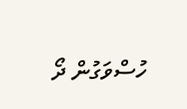ހުސްވަގުން ދޯ